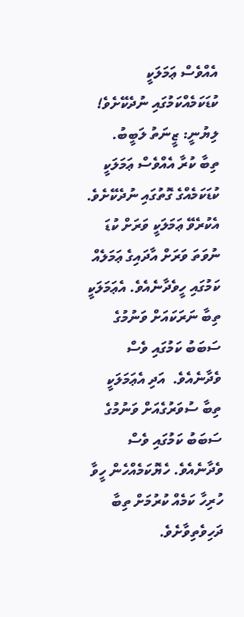އެއްވެސް ޢަމަލަކީ ކުޑަކަމެއްކަމުގައި ނުދެކޭށެވެ!
ލިޔުނީ: ޒީނަތު ލަބީބު.
ތިބާ ކުރާ އެއްވެސް ޢަމަލަކީ ކުޑަކަމެއްގެ ގޮތުގައި ނުދެކޭށެވެ. އެކުރެވޭ ޢަމަލަކީ ވަރަށް ކުޑަ ނުވަތަ ވަރަށް އާދައިގެ ޢަމަލެއް ކަމުގައި ހީވެދާނެއެވެ. އެޢަމަލަކީ ތިބާ ނަރަކައަށް ވަނުމުގެ ސަބަބު ކަމުގައި ވެސް ވެދާނެއެވެ.  އަދި އެޢަމަލަކީ ތިބާ ސުވަރުގެއަށް ވަނުމުގެ ސަބަބު ކަމުގައި ވެސް ވެދާނެއެވެ. ހެޔޮކަމެއްހެން ހީވާ ހުރިހާ ކަމެއް ކުރުމަށް ތިބާ ދަހިވެތިވާށެވެ.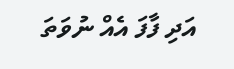އަދި ފާފަ އެއް ނުވަތަ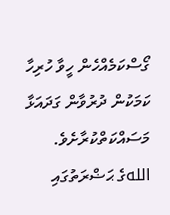ގޯސްކަމެއްހެން ހީވާ ހުރިހާ ކަމަކުން ދުރުވާން ގަދައަޅާ މަސައްކަތްކުރާށެވެ. اللهގެ ޙަޟްރަތުގައި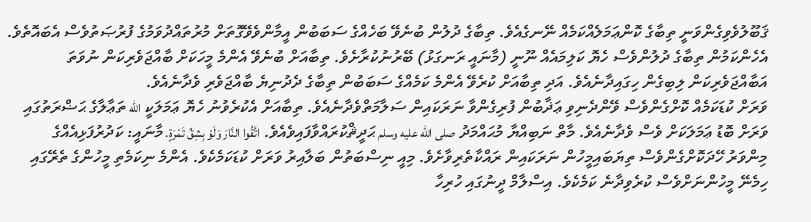ޤަބޫލުވެވިގެންވަނީ ތިބާގެ ކޮންޢަމަލެއްކަމެއް ނޭނގެއެވެ. ތިބާގެ ދުލުން ބުނެވޭ ބަހެއްގެ ސަބަބުން އީމާންވެވޭގޮތަށް މުރުތައްދުވަމުގެ ފުރުޞަތުވެސް އެބައޮތެވެ. އެހެންކަމުން ތިބާގެ ދުލުންވެސް ހެޔޮ ކަލިމައެއް ނޫނީ (މާނައީ ރަނގަޅު) ބޭރުނުކުރާށެވެ. ތިބާއަށް ބުނެވޭ އެންމެ މީހަކަށް ބާއްޖަވެރިކަން ނުވަތަ އަބާއްޖަވެރިކަން ލިބިގެން ހިގައިދާނެއެވެ. އަދި ތިބާއަށް ކުރެވޭ އެންމެ ކަމެއްގެ ސަބަބުން ތިބާގެ ދެދުނިޔެ ބާއްޖަވެރި ވެދާނެއެވެ.
ވަރަށް ކުޑަކަމެއް ކޮށްގެންވެސް ވޭންދެނިވި ޢަޛާބުން ފުރިގެންވާ ނަރަކައިން ސަލާމަތްވެދާނެއެވެ. ތިބާއަށް އެކުރެވުނު ހެޔޮ ޢަމަލަކީ الله ތަޢާލާގެ ޙަޟްރަތުގައި ވަރަށް ބޮޑު ޢަމަލަކަށް ވެސް ވެދާނެއެވެ. މާތް ނަބިއްޔާ މުޙައްމަދު صلى الله عليه وسلم ޙަދީޘްކުރައްވާފައިވެއެވެ. اتَّقُوا النَّارَ وَلَوْ بِشِقِّ تَمْرَةٍ. މާނައީ: ކަދުރުފަޅިއެއްގެ މިންވަރު ހޭދަކޮށްގެންވެސް ތިޔަބައިމީހުން ނަރަކައިން ރައްކާތެރިވާށެވެ. މިއީ ނިސްބަތުން ބަލާއިރު ވަރަށް ކުޑަކަމެކެވެ. އެންމެ ނިކަމެތި މީހުންގެ ތެރޭގައި ހިމެނޭ މީހުންނަށްވެސް ކުރެވިދާނެ ކަމެކެވެ. އިސްލާމް ދީނުގައި ހުރިހާ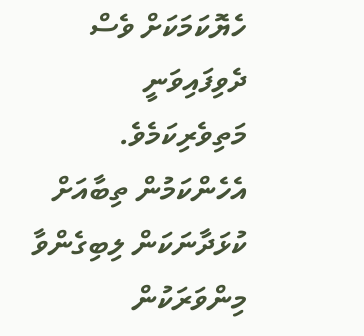ހެޔޮކަމަކަށް ވެސް ދެވިފައިވަނީ މަތިވެރިކަމެވެ. އެހެންކަމުން ތިބާއަށް ކުޅަދާނަކަން ލިބިގެންވާ މިންވަރަކުން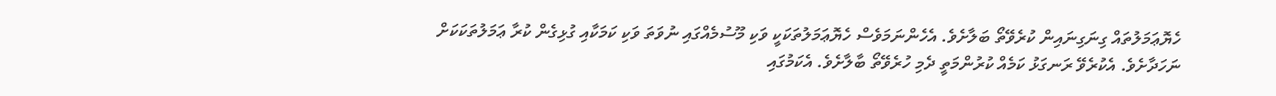ހެޔޮޢަމަލުތައް ގިނަގިނައިން ކުރެވޭތޯ ބަލާށެވެ. އެހެންނަމަވެސް ހެޔޮޢަމަލުތަކަކީ ވަކި މޫސުމެއްގައި ނުވަތަ ވަކި ކަމަކާއި ގުޅިގެން ކުރާ ޢަމަލުތަކަކަށް ނަހަދާށެވެ. އެކުރެވޭ ރަނގަޅު ކަމެއް ކުރުންމަތީ ދެމި ހުރެވޭތޯ ބާލާށެވެ. އެކަމުގައި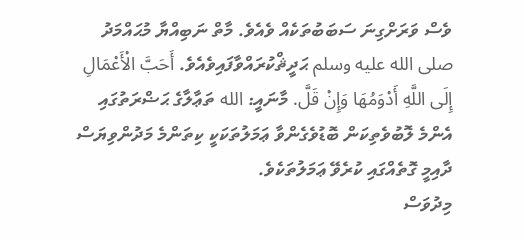ވެސް ވަރަށްގިނަ ސަބަބުތަކެއް ވެއެވެ. މާތް ނަބިއްޔާ މުޙައްމަދު صلى الله عليه وسلم ޙަދީޘްކުރައްވާފައިވެއެވެ. أَحَبَّ الْأَعْمَالِ إِلَى اللَّهِ أَدْوَمُهَا وَإِنْ قَلَّ. މާނައީ: الله ތަޢާލާގެ ޙަޟްރަތުގައި އެންމެ ލޮބުވެތިކަން ބޮޑުވެގެންވާ ޢަމަލުތަކަކީ ކިތަންމެ މަދުންވިޔަސް ދާއިމީ ގޮތެއްގައި ކުރެވޭ ޢަމަލުތަކެވެ.
މިދުވަސް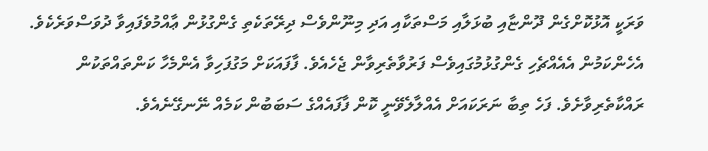ވަރަކީ އޮޅުކޮށްގެން ދޫންޏާއި ބުޅަލާއި މަސްތަކާއި އަދި މިނޫންވެސް ދިރޭތަކެތި ގެންގުޅުން ޢާއްމުވެފައިވާ ދުވަސްވަރެކެވެ. އެހެންކަމުން އެއެއްޗެހި ގެންގުޅުމުގައިވެސް ފަރުވާތެރިވާން ޖެހެއެވެ. ފާފައަކަށް މަގުފަހިވާ އެންމެހާ ކަންތައްތަކުން ރައްކާތެރިވާށެވެ. ފަހެ ތިބާ ނަރަކައަށް އެއްލާލެވޭނީ ކޮން ފާފައެއްގެ ސަބަބުން ކަމެއް ނޭނގޭނެއެވެ.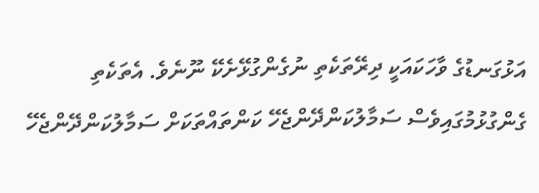އަޅުގަނޑުގެ ވާހަކައަކީ ދިރޭތަކެތި ނުގެންގުޅޭށެކޭ ނޫނެވެ. އެތަކެތި ގެންގުޅުމުގައިވެސް ސަމާލުކަންދޭންޖެހޭ ކަންތައްތަކަށް ސަމާލުކަންދޭންޖެހޭ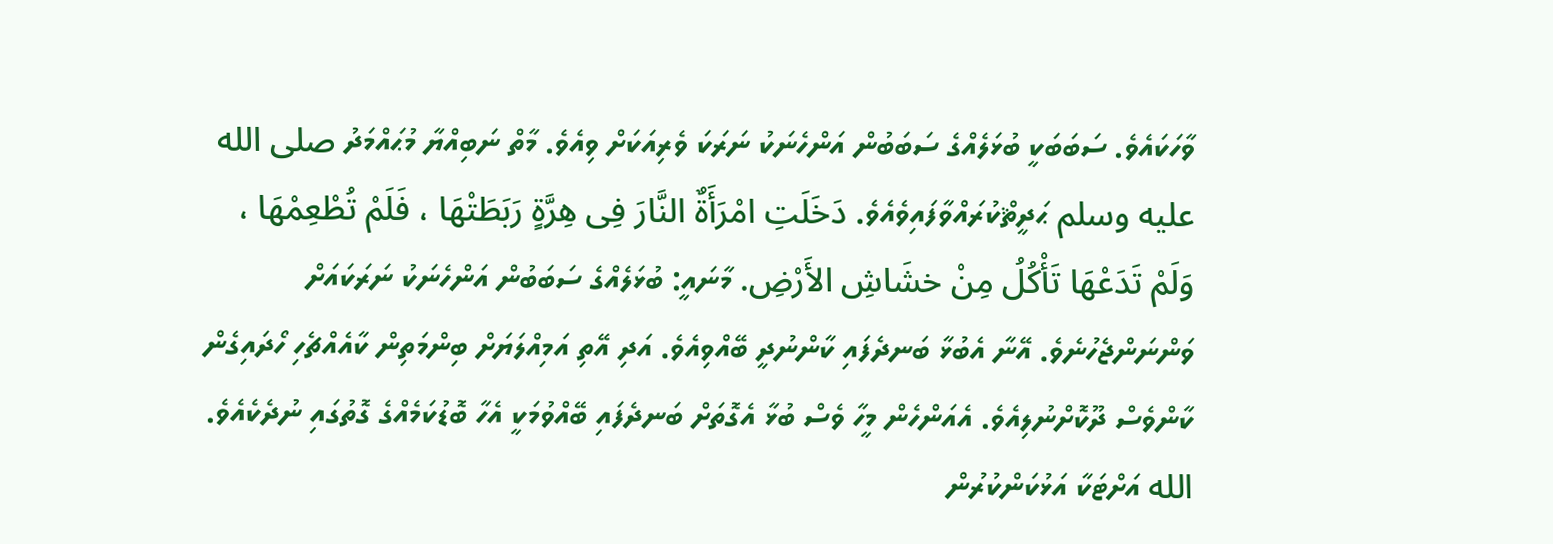ވާހަކައެވެ. ސަބަބަކީ ބުޅަލެއްގެ ސަބަބުން އަންހެނަކު ނަރަކަ ވެރިއަކަށް ވިއެވެ. މާތް ނަބިއްޔާ މުޙައްމަދު صلى الله عليه وسلم ޙަދީޘްކުރައްވާފައިވެއެވެ. دَخَلَتِ امْرَأَةٌ النَّارَ فِى هِرَّةٍ رَبَطَتْهَا ، فَلَمْ تُطْعِمْهَا ، وَلَمْ تَدَعْهَا تَأْكُلُ مِنْ خشَاشِ الأَرْضِ. މާނައީ: ބުޅަލެއްގެ ސަބަބުން އަންހެނަކު ނަރަކައަށް ވަންނަންޖެހުނެވެ. އޭނާ އެބުޅާ ބަނދެފައި ކާންނުދީ ބޭއްވިއެވެ. އަދި އޭތި އަމިއްލަޔަށް ބިންމަތިން ކާއެއްޗެހި ހޯދައިގެން ކާންވެސް ދޫކޮށްނުލިއެވެ. އެއަންހެން މީހާ ވެސް ބުޅާ އެގޮތަށް ބަނދެފައި ބޭއްވުމަކީ އެހާ ބޮޑުކަމެއްގެ ގޮތުގައި ނުދެކެއެވެ. الله އަށްޓަކާ އަޅުކަންކުރުން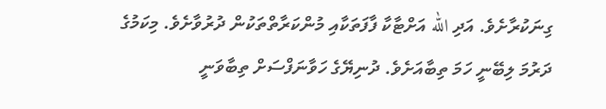ގިނަކުރާށެވެ. އަދި الله އަށްޓާކާ ފާފަތަކާއި މުންކަރާތްތަކުން ދުރުވާށެވެ. މިކަމުގެ ދަރުމަ ލިބޭނީ ހަމަ ތިބާއަށެވެ. ދުނިޔޭގެ ހަވާނަފްސަށް ތިބާވަނީ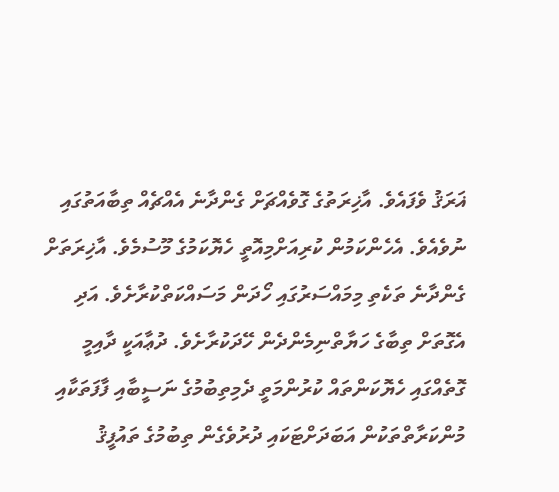ޣަރަޤު ވެފައެވެ. އާޚިރަތުގެ ގޮވެއްޗަށް ގެންދާނެ އެއްޗެއް ތިބާއަތުގައި ނުވެއެވެ. އެހެންކަމުން ކުރިއަށްމިއޮތީ ހެޔޮކަމުގެ މޫސުމެވެ. އާޚިރަތަށް ގެންދާނެ ތަކެތި މިމައްސަރުގައި ހޯދަން މަސައްކަތްކުރާށެވެ. އަދި އެގޮތަށް ތިބާގެ ހަޔާތްނިމެންދެން ހޭދަކުރާށެވެ. ދުޢާއަކީ ދާއިމީ ގޮތެއްގައި ހެޔޮކަންތައް ކުރުންމަތީ ދެމިތިބުމުގެ ނަސީބާއި ފާފަތަކާއި މުންކަރާތްތަކުން އަބަދަށްޓަކައި ދުރުވެގެން ތިބުމުގެ ތައުފީޤު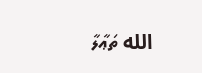الله ތަޢާލާ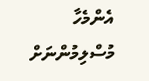އެންމެހާ މުސްލިމުންނަށް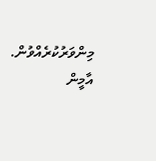މިންވަރުކުރެއްވުން. އާމީން